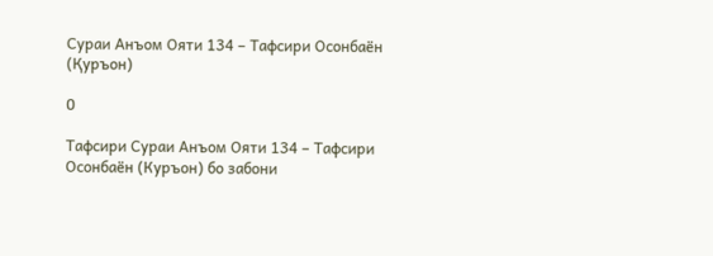Сураи Анъом Ояти 134 – Тафсири Осонбаён (Қуръон)

0

Тафсири Сураи Анъом Ояти 134 – Тафсири Осонбаён (Куръон) бо забони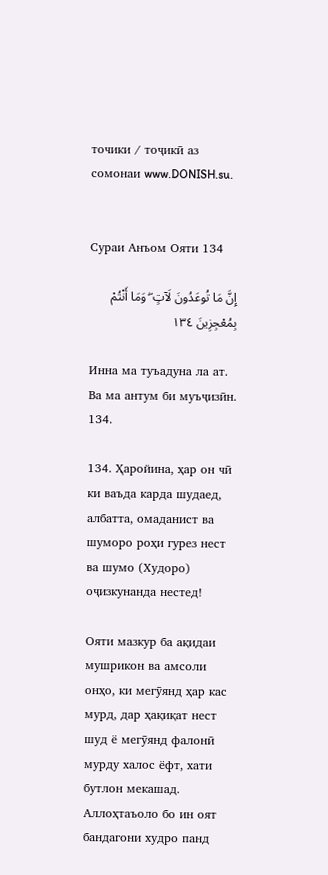точики / тоҷикӣ аз сомонаи www.DONISH.su.


Сураи Анъом Ояти 134

إِنَّ مَا تُوعَدُونَ لَآتٍ ۖ وَمَا أَنْتُمْ بِمُعْجِزِينَ ١٣٤

Инна ма туъадуна ла ат. Ва ма антум би муъҷизӣн. 134.

134. Ҳаройина, ҳар он чӣ ки ваъда карда шудаед, албатта, омаданист ва шуморо роҳи гурез нест ва шумо (Худоро) оҷизкунанда нестед!

Ояти мазкур ба ақидаи мушрикон ва амсоли онҳо, ки мегӯянд ҳар кас мурд, дар ҳақиқат нест шуд ё мегӯянд фалонӣ мурду халос ёфт, хати бутлон мекашад. Аллоҳтаъоло бо ин оят бандагони худро панд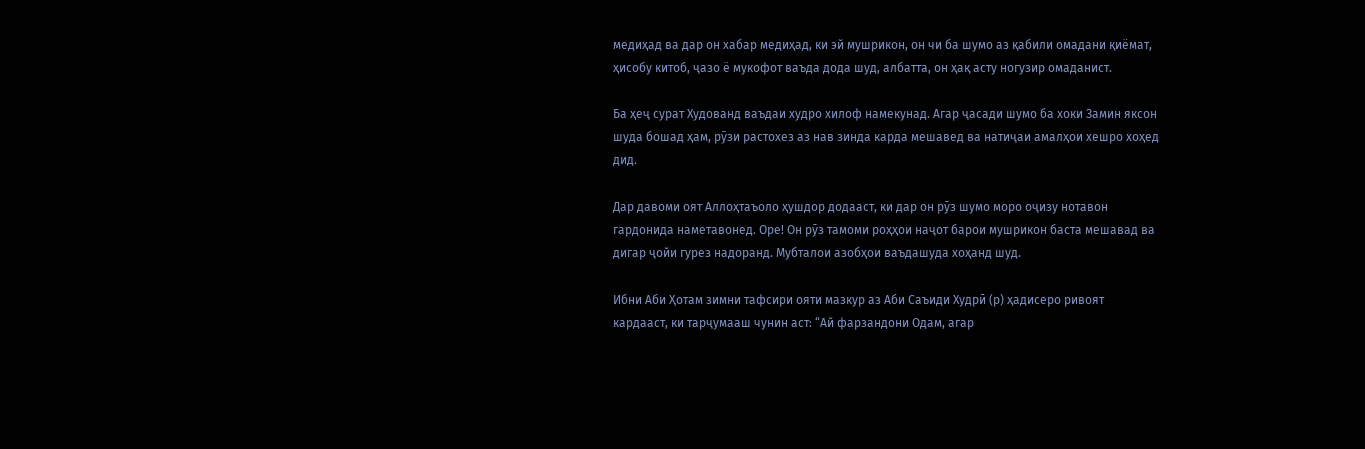медиҳад ва дар он хабар медиҳад, ки эй мушрикон, он чи ба шумо аз қабили омадани қиёмат, ҳисобу китоб, ҷазо ё мукофот ваъда дода шуд, албатта, он ҳақ асту ногузир омаданист.

Ба ҳеҷ сурат Худованд ваъдаи худро хилоф намекунад. Агар ҷасади шумо ба хоки Замин яксон шуда бошад ҳам, рӯзи растохез аз нав зинда карда мешавед ва натиҷаи амалҳои хешро хоҳед дид.

Дар давоми оят Аллоҳтаъоло ҳушдор додааст, ки дар он рӯз шумо моро оҷизу нотавон гардонида наметавонед. Оре! Он рӯз тамоми роҳҳои наҷот барои мушрикон баста мешавад ва дигар ҷойи гурез надоранд. Мубталои азобҳои ваъдашуда хоҳанд шуд.

Ибни Аби Ҳотам зимни тафсири ояти мазкур аз Аби Саъиди Худрӣ (р) ҳадисеро ривоят кардааст, ки тарҷумааш чунин аст: “Ай фарзандони Одам, агар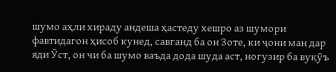шумо аҳли хираду андеша ҳастеду хешро аз шумори фавтидагон ҳисоб кунед, савганд ба он Зоте, ки ҷони ман дар яди Ӯст, он чи ба шумо ваъда дода шуда аст, ногузир ба вуқӯъ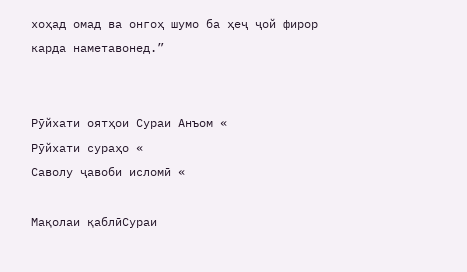хоҳад омад ва онгоҳ шумо ба ҳеҷ ҷой фирор карда наметавонед.”


Рӯйхати оятҳои Сураи Анъом «
Рӯйхати сураҳо «
Саволу ҷавоби исломӣ «

Мақолаи қаблӣСураи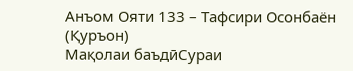Анъом Ояти 133 – Тафсири Осонбаён (Қуръон)
Мақолаи баъдӣСураи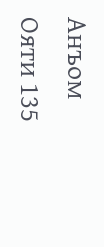Анъом Ояти 135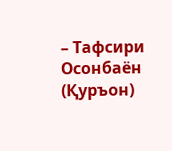– Тафсири Осонбаён (Қуръон)